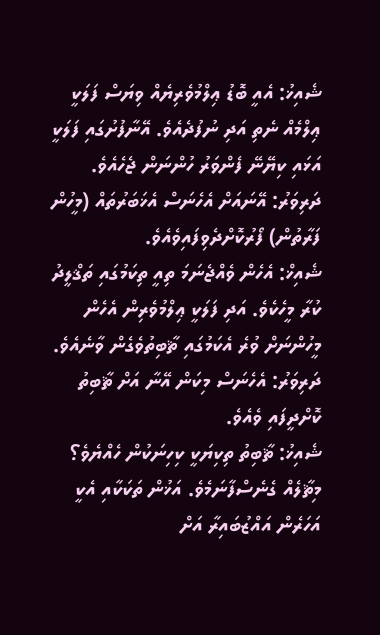ޝެއިޚު: އެއީ ބޮޑު ޢިލްމުވެރިޔެއް ވިޔަސް ފަލަކީ ޢިލްމެއް ނެތި އަދި ނުފުދެއެވެ. އޭނާފުށުގައި ފަލަކީ އަޅައި ކިޔޭނޭ ފެންވަރު ހުންނަން ޖެހެއެވެ.
ދަރިވަރު: އޭނައަށް އެހެނަސް އެޚަބަރުތައް (މީހުން ފަރާތުން) ފޯރުކޮށްދެވިފައިވެއެވެ.
ޝެއިޚް: އެހެން ވެއްޖެނަމަ ތިއީ ތިކަމުގައި ތަޤްލީދު ކުރާ މީހެކެވެ. އަދި ފަލަކީ ޢިލްމުވެރިން އެހެން މީހުންނަށް ވުރެ އެކަމުގައި ޘާބިތުވެގެން ވާނެއެވެ.
ދަރިވަރު: އެހެނަސް މިކަން އޭނާ އަށް ޘާބިތު ކޮށްދީފައި ވެއެވެ.
ޝެއިޚު: ޘާބިތު ތިކިޔަކީ ކިހިނަކުން ހެއްޔެވެ؟ މިޘާލެއް ގެނެސްފާނަމެވެ. އަޚުން ތަކަކާއި އެކީ އަހަރެން އައްޒުބައިރާ އަށް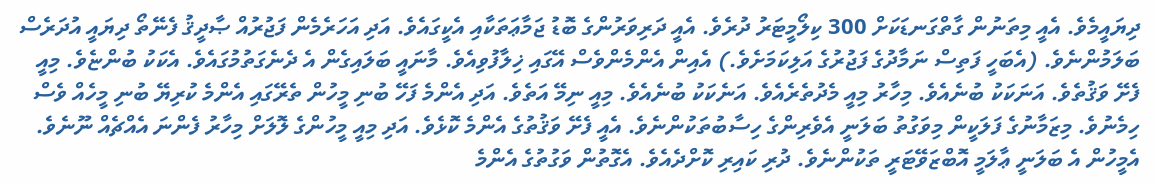ދިޔައީމެވެ. އެއީ މިތަނުން ގާތްގަނޑަކަށް 300 ކިލޯމީޓަރު ދުރެވެ. އެއީ ދަރިވަރުންގެ ބޮޑު ޖަމާޢަތަކާއި އެކީގައެވެ. އަދި އަހަރެމެން ފަޖުރުއް ޞާދީޤު ފެނޭތޯ ދިޔައީ އުދަރެސް ބަލަމުންނެވެ. (އެބަހީ ފަތިސް ނަމާދުގެ ފަޖުރުގެ އަލިކަމަށެވެ.) އެއިން އެންމެންވެސް އޭގައި ޚިލާފުވިއެވެ. މާނައީ ބަލައިގެން އެ ދެނެގަތުމުގައެވެ. އެކަކު ބުންޏެވެ. މިއީ ފެށޭ ވަޤުތެވެ. އަނަކަކު ބުނެއެވެ. މިހާރު މިއީ މެދުތެރެއެވެ. އަނެކަކު ބުނެއެވެ. މިއީ ނިމޭ އަތެވެ. އަދި އެންމެ ފަހޭ ބުނި މީހުން ތެރޭގައި އެންމެ ކުރިޔޭ ބުނި މީހެއް ވެސް ހިމެނުވެ. މިޒަމާނުގެ ފަލަކީން މިވަގުތު ބަލަނީ އެވެރިންގެ ހިސާބުތަކުންނެވެ. އެއީ ފެށޭ ވަޤުތުގެ އެންމެ ކޮޅެވެ. އަދި މިއީ މީހުންގެ ލޮލަށް މިހާރު ފެންނަ އެއްޗެއް ނޫނެވެ. އެމީހުން އެ ބަލަނީ ޢާލަމީ އޮބްޒަވޭޓަރީ ތަކުންނެވެ. ދުރި ކައިރި ކޮށްދެއެވެ. އެގޮތުން ވަގުތުގެ އެންމެ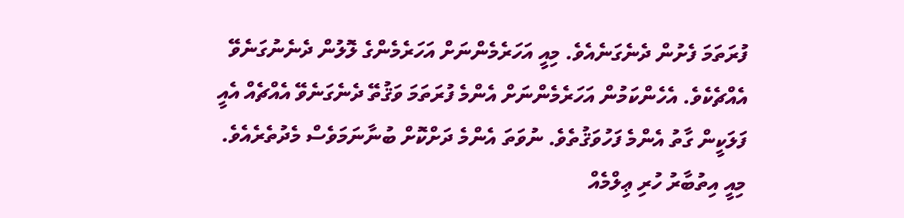ފުރަތަމަ ފެށުން ދެނެގަނެއެވެ. މިއީ އަހަރެމެންނަށް އަހަރެމެންގެ ލޮލުން ދެނެނުގަނެވޭ އެއްޗެކެވެ. އެހެންކަމުން އަހަރެމެންނަށް އެންމެ ފުރަތަމަ ވަޤުތޭ ދެނެގަނެވޭ އެއްޗެއް އެއީ ފަލަކީން ގާތު އެންމެ ފަހުވަޤުތެވެ. ނުވަތަ އެންމެ ދަށްކޮށް ބުނާނަމަވެސް މެދުތެރެއެވެ. މިއީ އިތުބާރު ހުރި ޢިލްމެއް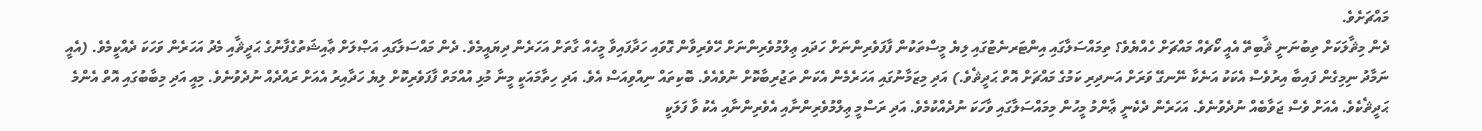މައްޗަށެވެ.
ދެން މިޘާލަކަށް ތިބުނަނީ ޘާބިތޭ އެއީ ކޯޗެއް މައްޗަށް ހެއްޔެވެ؟ ތިމައްސަލާގައި އިންޓަރނެޓުގައި ލިޔެ މީސްތަކުން ފާފަވެރިންނަށް ހަދައި ޢިލްމުވެރިންނަށް ހޭވެރިވާން ގޮވައި ހަދާފައިވާ މީހެއް ގާތަށް އަހަރެން ދިޔައީމެވެ. ދެން މައްސަލާގައި އަޞްލަށް ޢާއިޝަތުގެފާނުގެ ޙަދީޘާއި މެދު އަހަރެން ވަހަކަ ދެއްކީމެވެ. (އެއީ ނަމާދު ނިމިގެން ފައިބާ އިރުވެސް އެކަކު އަނެކާ ނޭނގޭ ވަރަށް އަނދިރި ކަމުގެ މައްޗަށް އޮތް ޙަދީޘެވެ.) އަދި މިޒަމާނުގައި އަހަރެމެން އެކަން ތަޖުރިބާކޮށް ނުވެއެވެ. ބޮކިތައް ނިއްވިއަސް އެވެ. އަދި ހިތާމައަކީ މީނާ މުޅި އުއްމަތް ފާފަވެރިކޮށް ލިޔެ ހަދާއިރު އެއަށް ރައްދެއް ނުދެވުނެވެ. މިއީ އަދި މިބާބުގައި އޮތް އެންމެ ޙަދީޘެކެވެ. އެއަށް ވެސް ޖަވާބެއް ނުދެވުނެވެ. އަހަރެން ދެކެނީ ޢާންމު މީހުން މިމައްސަލާގައި ވާހަކަ ނުދެއްކުމެވެ. އަދި ރަސްމީ ޢިލްމުވެރިންނާއި އެވެރިންނާއި އެކު ވާ ފަލަކީ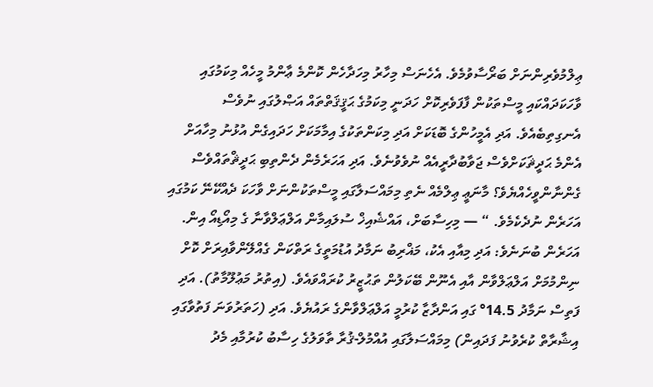ޢިލްމުވެރިންނަށް ބަރޯސާވުމެވެ. އެހެނަސް މިހާރު މިހަދާހެން ކޮންމެ ޢާންމު މީހެއް މިކަމުގައި ވާހަކަދައްކައި މީސްތަކުން ފާފަވެރިކޮށް ހަދަނީ މިކަމުގެ ޙަޤީޤަތްތައް އަޞްލުގައި ނުވެސް އެނގިތިބެއެވެ. އަދި އެމީހުންގެ ބޮޑަކަށް އަދި މިކަންތަކުގެ އިމާމަކަށް ހަދައިގެން އުޅުނު މިހާއަށް އެންމެ ޙަދީޘަކަށްވެސް ޖަވާބުދާރީއެއް ނުވެވުނެވެ. އަދި އަހަރެމެން ދެންތިބި ޙަދީޘްތައްވެސް ގެންނާންވީހެއްޔެވެ؟ މާނަޢީ ޢިލްމެއް ނެތި މިމައްސަލާގައި މީސްތަކުންނަށް ވާހަކަ ދެއްކޭނޭ ކަމުގައި އަހަރެން ނުދެކެމެވެ. “ — މިހިސާބަށް، އައްޝެއިޚް ސުލައިމާން އަލްޢަލްވާނާ ގެ މިއޯޑިއޯ އިން.
އަހަރެން ބުނަނެވެ: އަދި މިއާއި އެކު، މަޣްރިބު ނަމާދު އުޑުމަތީގެ ރަތްކަން ގެއްލޭންވާއިރަށް ކޮށް ނިންމުމަށް އަލްޢަލްވާން އާއި އެނޫން ބޭކަލުން ތަޙުޒީރު ކުރައްވައެވެ. (އިތުރު މަޢުލޫމާތު). އަދި ފަތިސް ނަމާދު 14.5° ގައި އަންދާޒާ ކުރުމީ އަލްޢަލްވާންގެ ރައުޔެވެ. އަދި (ހަތަރުވަނަ ފަތުވާގައި އިޝާރާތް ކުރެވުނު ފަދައިން) މިމައްސަލާގައި އުއްމުލް-ޤުރާ ތާވަލުގެ ހިސާބު ކުރުމާއި މެދު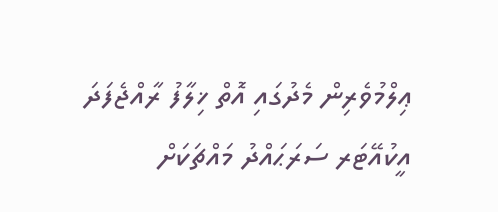ޢިލްމުވެރިން މެދުގައި އޮތް ޚިލާފު ރާއްޖެފަދަ އީކުއޭޓަރ ސަރަޙައްދު މައްޗަކަށް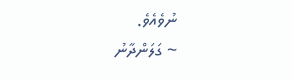ނުވެއެވެ.
~ ގަލަންދާނު